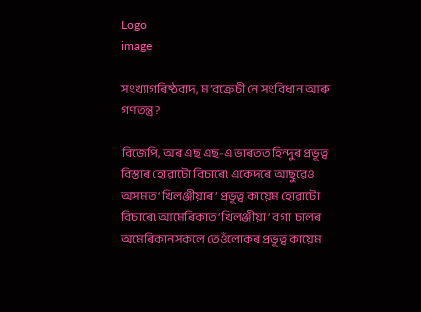Logo
image

সংখ্যাগৰিষ্ঠবাদ, ম’বক্ৰেচী নে সংবিধান আৰু গণতন্ত্ৰ?

বিজেপি, অৰ এছ এছ-এ ভাৰতত হিন্দুৰ প্ৰভূত্ব বিস্তাৰ হোৱাটো বিচাৰে৷ একেদৰে আছুৱেও অসমত ‘খিলঞ্জীয়াৰ’ প্ৰভূত্ব কায়েম হোৱাটো বিচাৰে৷ আমেৰিকাত ‘খিলঞ্জীয়া’ বগা  চালৰ অমেৰিকানসকলে তেওঁলোকৰ প্ৰভূত্ব কায়েম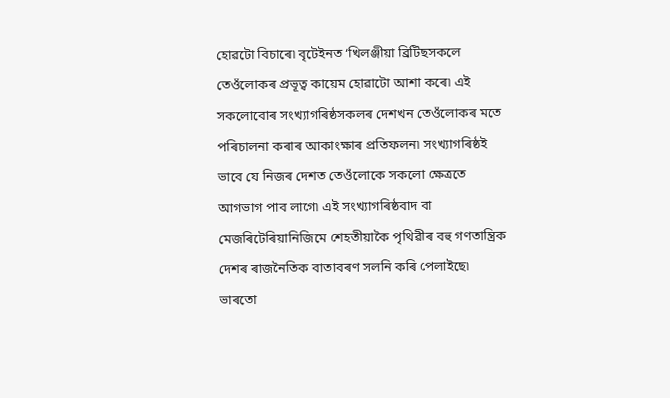হোৱটো বিচাৰে৷ বৃটেইনত ‘খিলঞ্জীয়া ব্ৰিটিছসকলে তেওঁলোকৰ প্ৰভূত্ব কায়েম হোৱাটো আশা কৰে৷ এই সকলোবোৰ সংখ্যাগৰিষ্ঠসকলৰ দেশখন তেওঁলোকৰ মতে পৰিচালনা কৰাৰ আকাংক্ষাৰ প্ৰতিফলন৷ সংখ্যাগৰিষ্ঠই ভাবে যে নিজৰ দেশত তেওঁলোকে সকলো ক্ষেত্ৰতে আগভাগ পাব লাগে৷ এই সংখ্যাগৰিষ্ঠবাদ বা মেজৰিটেৰিয়ানিজিমে শেহতীয়াকৈ পৃথিৱীৰ বহু গণতান্ত্ৰিক দেশৰ ৰাজনৈতিক বাতাবৰণ সলনি কৰি পেলাইছে৷ ভাৰতো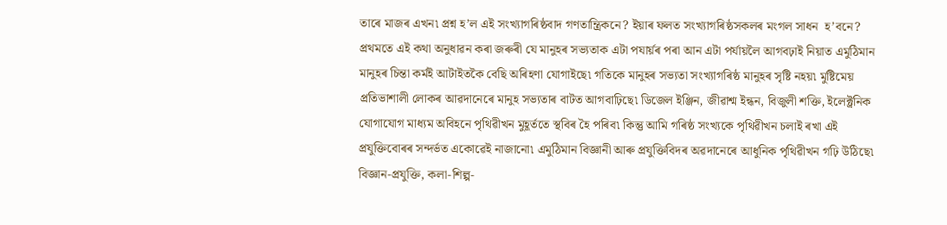তাৰে মাজৰ এখন৷ প্ৰশ্ন হ’ল এই সংখ্যাগৰিষ্ঠবাদ গণতান্ত্ৰিকনে? ইয়াৰ ফলত সংখ্যাগৰিষ্ঠসকলৰ মংগল সাধন  হ’বনে?
প্ৰথমতে এই কথা অনুধাৱন কৰা জৰুৰী যে মানুহৰ সভ্যতাক এটা পযাৰ্য়ৰ পৰা আন এটা পৰ্যায়লৈ আগবঢ়াই নিয়াত এমুঠিমান মানুহৰ চিন্তা কৰ্মই আটাইতকৈ বেছি অৰিহণা যোগাইছে৷ গতিকে মানুহৰ সভ্যতা সংখ্যাগৰিষ্ঠ মানুহৰ সৃষ্টি নহয়৷ মুষ্টিমেয় প্ৰতিভাশালী লোকৰ আৱদানেৰে মানুহ সভ্যতাৰ বাটত আগবাঢ়িছে৷ ডিজেল ইঞ্জিন, জীৱাশ্ম ইন্ধন, বিজুলী শক্তি, ইলেক্ট্ৰনিক যোগাযোগ মাধ্যম অবিহনে পৃথিৱীখন মুহূৰ্ততে স্থবিৰ হৈ পৰিব৷ কিন্তু আমি গৰিষ্ঠ সংখ্যকে পৃথিৱীখন চলাই ৰখা এই প্ৰযুক্তিবোৰৰ সন্দৰ্ভত একোৱেই নাজানো৷ এমুঠিমান বিজ্ঞানী আৰু প্ৰযুক্তিবিদৰ অৱদানেৰে আধুনিক পৃথিৱীখন গঢ়ি উঠিছে৷ বিজ্ঞান-প্ৰযুক্তি, কলা-শিল্প-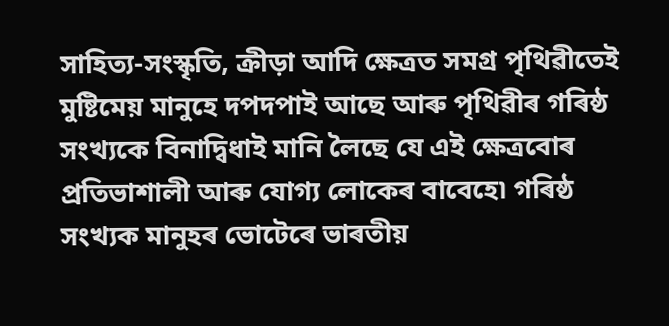সাহিত্য-সংস্কৃতি, ক্ৰীড়া আদি ক্ষেত্ৰত সমগ্ৰ পৃথিৱীতেই মুষ্টিমেয় মানুহে দপদপাই আছে আৰু পৃথিৱীৰ গৰিষ্ঠ সংখ্যকে বিনাদ্বিধাই মানি লৈছে যে এই ক্ষেত্ৰবোৰ প্ৰতিভাশালী আৰু যোগ্য লোকেৰ বাবেহে৷ গৰিষ্ঠ সংখ্যক মানুহৰ ভোটেৰে ভাৰতীয়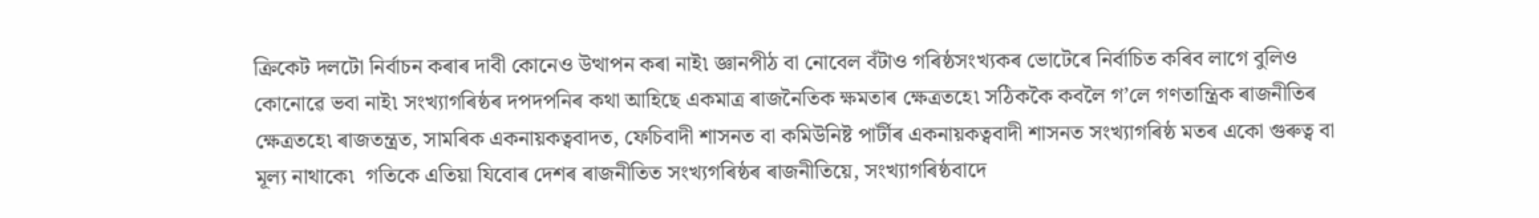ক্ৰিকেট দলটো নিৰ্বাচন কৰাৰ দাবী কোনেও উত্থাপন কৰা নাই৷ জ্ঞানপীঠ বা নোবেল বঁটাও গৰিষ্ঠসংখ্যকৰ ভোটেৰে নিৰ্বাচিত কৰিব লাগে বুলিও কোনোৱে ভবা নাই৷ সংখ্যাগৰিষ্ঠৰ দপদপনিৰ কথা আহিছে একমাত্ৰ ৰাজনৈতিক ক্ষমতাৰ ক্ষেত্ৰতহে৷ সঠিককৈ কবলৈ গ’লে গণতান্ত্ৰিক ৰাজনীতিৰ ক্ষেত্ৰতহে৷ ৰাজতন্ত্ৰত, সামৰিক একনায়কত্ববাদত, ফেচিবাদী শাসনত বা কমিউনিষ্ট পাৰ্টীৰ একনায়কত্ববাদী শাসনত সংখ্যাগৰিষ্ঠ মতৰ একো গুৰুত্ব বা মূল্য নাথাকে৷  গতিকে এতিয়া যিবোৰ দেশৰ ৰাজনীতিত সংখ্যগৰিষ্ঠৰ ৰাজনীতিয়ে, সংখ্যাগৰিষ্ঠবাদে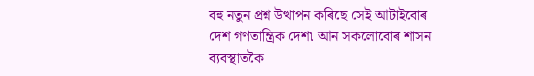বহু নতুন প্ৰশ্ন উত্থাপন কৰিছে সেই আটাইবোৰ দেশ গণতান্ত্ৰিক দেশ৷ আন সকলোবোৰ শাসন ব্যবস্থাতকৈ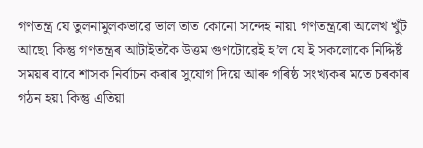গণতন্ত্ৰ যে তুলনামুলকভাৱে ভাল তাত কোনো সন্দেহ নায়৷ গণতন্ত্ৰৰো অলেখ খুঁট আছে৷ কিন্তু গণতন্ত্ৰৰ আটাইতকৈ উত্তম গুণটোৱেই হ’ল যে ই সকলোকে নিদ্দিৰ্ষ্ট সময়ৰ বাবে শাসক নিৰ্বাচন কৰাৰ সুযোগ দিয়ে আৰু গৰিষ্ঠ সংখ্যকৰ মতে চৰকাৰ গঠন হয়৷ কিন্তু এতিয়া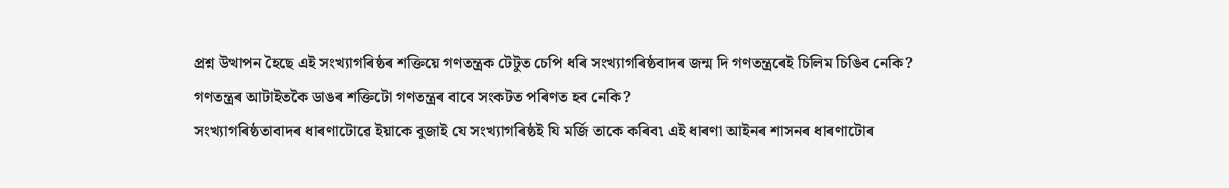প্ৰশ্ন উত্থাপন হৈছে এই সংখ্যাগৰিষ্ঠৰ শক্তিয়ে গণতন্ত্ৰক টেটুত চেপি ধৰি সংখ্যাগৰিষ্ঠবাদৰ জন্ম দি গণতন্ত্ৰৰেই চিলিম চিঙিব নেকি? গণতন্ত্ৰৰ আটাইতকৈ ডাঙৰ শক্তিটো গণতন্ত্ৰৰ বাবে সংকটত পৰিণত হব নেকি?
সংখ্যাগৰিষ্ঠতাবাদৰ ধাৰণাটোৱে ইয়াকে বুজাই যে সংখ্যাগৰিষ্ঠই যি মৰ্জি তাকে কৰিব৷ এই ধাৰণা আইনৰ শাসনৰ ধাৰণাটোৰ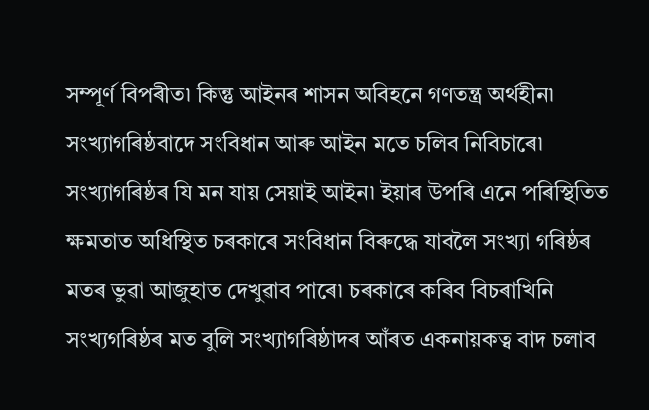সম্পূৰ্ণ বিপৰীত৷ কিন্তু আইনৰ শাসন অবিহনে গণতন্ত্ৰ অৰ্থহীন৷ সংখ্যাগৰিষ্ঠবাদে সংবিধান আৰু আইন মতে চলিব নিবিচাৰে৷ সংখ্যাগৰিষ্ঠৰ যি মন যায় সেয়াই আইন৷ ইয়াৰ উপৰি এনে পৰিস্থিতিত ক্ষমতাত অধিস্থিত চৰকাৰে সংবিধান বিৰুদ্ধে যাবলৈ সংখ্যা গৰিষ্ঠৰ মতৰ ভুৱা আজুহাত দেখুৱাব পাৰে৷ চৰকাৰে কৰিব বিচৰাখিনি সংখ্যগৰিষ্ঠৰ মত বুলি সংখ্যাগৰিষ্ঠাদৰ আঁৰত একনায়কত্ব বাদ চলাব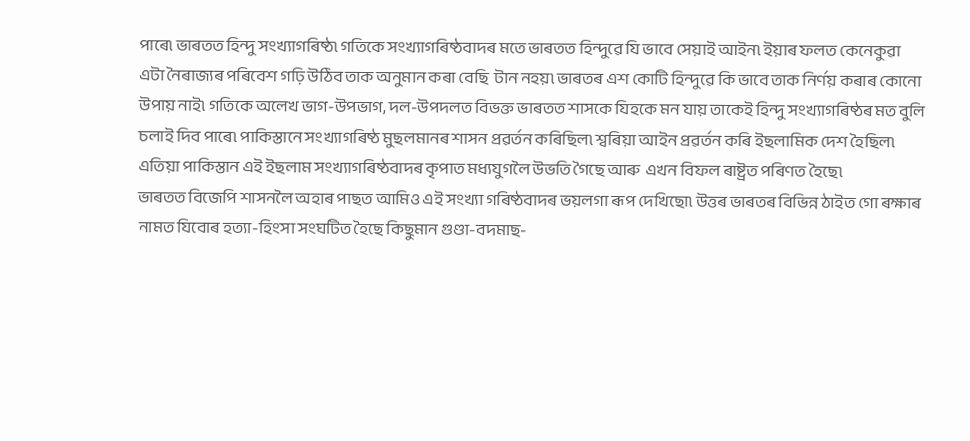পাৰে৷ ভাৰতত হিন্দু সংখ্যাগৰিষ্ঠ৷ গতিকে সংখ্যাগৰিষ্ঠবাদৰ মতে ভাৰতত হিন্দুৱে যি ভাবে সেয়াই আইন৷ ইয়াৰ ফলত কেনেকুৱা এটা নৈৰাজ্যৰ পৰিবেশ গঢ়ি উঠিব তাক অনুমান কৰা বেছি  টান নহয়৷ ভাৰতৰ এশ কোটি হিন্দুৱে কি ভাবে তাক নিৰ্ণয় কৰাৰ কোনো উপায় নাই৷ গতিকে অলেখ ভাগ-উপভাগ, দল-উপদলত বিভক্ত ভাৰতত শাসকে যিহকে মন যায় তাকেই হিন্দু সংখ্যাগৰিষ্ঠৰ মত বুলি চলাই দিব পাৰে৷ পাকিস্তানে সংখ্যাগৰিষ্ঠ মুছলমানৰ শাসন প্ৰৱৰ্তন কৰিছিল৷ শ্বৰিয়া আইন প্ৰৱৰ্তন কৰি ইছলামিক দেশ হৈছিল৷ এতিয়া পাকিস্তান এই ইছলাম সংখ্যাগৰিষ্ঠবাদৰ কৃপাত মধ্যযুগলৈ উভতি গৈছে আৰু  এখন বিফল ৰাষ্ট্ৰত পৰিণত হৈছে৷
ভাৰতত বিজেপি শাসনলৈ অহাৰ পাছত আমিও এই সংখ্যা গৰিষ্ঠবাদৰ ভয়লগা ৰূপ দেখিছো৷ উত্তৰ ভাৰতৰ বিভিন্ন ঠাইত গো ৰক্ষাৰ নামত যিবোৰ হত্যা-হিংসা সংঘটিত হৈছে কিছুমান গুণ্ডা-বদমাছ-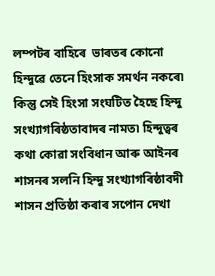লম্পটৰ বাহিৰে  ভাৰতৰ কোনো হিন্দুৱে তেনে হিংসাক সমৰ্থন নকৰে৷ কিন্তু সেই হিংসা সংঘটিত হৈছে হিন্দু সংখ্যাগৰিষ্ঠতাবাদৰ নামত৷ হিন্দুত্বৰ কথা কোৱা সংবিধান আৰু আইনৰ শাসনৰ সলনি হিন্দু সংখ্যাগৰিষ্ঠাবদী শাসন প্ৰতিষ্ঠা কৰাৰ সপোন দেখা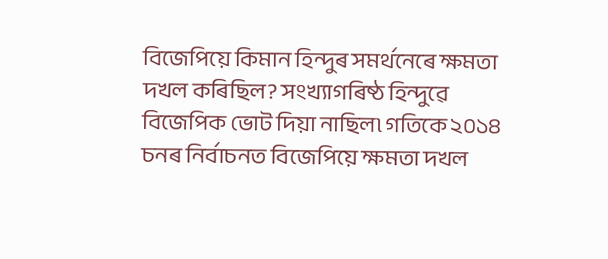বিজেপিয়ে কিমান হিন্দুৰ সমৰ্থনেৰে ক্ষমতা দখল কৰিছিল? সংখ্যাগৰিষ্ঠ হিন্দুৱে বিজেপিক ভোট দিয়া নাছিল৷ গতিকে ২০১৪ চনৰ নিৰ্বাচনত বিজেপিয়ে ক্ষমতা দখল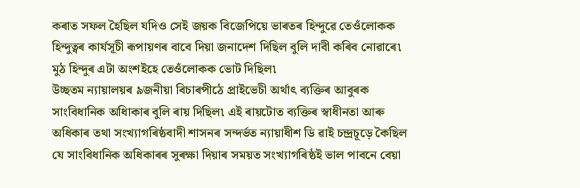কৰাত সফল হৈছিল যদিও সেই জয়ক বিজেপিয়ে ভাৰতৰ হিন্দুৱে তেওঁলোকক  হিন্দুত্বৰ কাৰ্যসূচী ৰূপায়ণৰ বাবে দিয়া জনাদেশ দিছিল বুলি দাবী কৰিব নোৱাৰে৷ মুঠ হিন্দুৰ এটা অংশইহে তেওঁলোকক ভোট দিছিল৷
উচ্ছতম ন্যায়ালয়ৰ ৯জনীয়া বিচাৰপীঠে প্ৰাইভেচী অৰ্থাৎ ব্যক্তিৰ আবুৰক সাংবিধানিক অধিাকাৰ বুলি ৰায় দিছিল৷ এই ৰায়টোত ব্যক্তিৰ স্বাধীনতা আৰু অধিকাৰ তথা সংখ্যাগৰিষ্ঠবাদী শাসনৰ সন্দৰ্ভত ন্যায়াধীশ ডি ৱাই চন্দ্ৰচূড়ে কৈছিল যে সাংবিধানিক অধিকাৰৰ সুৰক্ষা দিয়াৰ সময়ত সংখ্যাগৰিষ্ঠই ভাল পাবনে বেয়া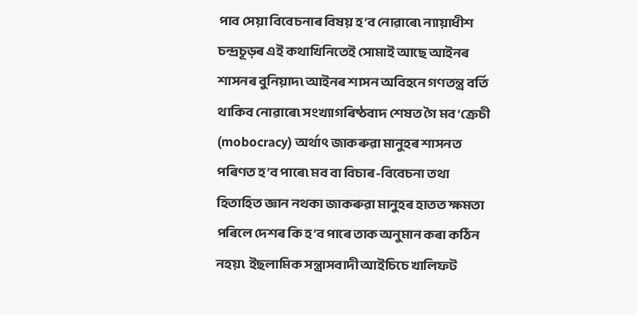পাব সেয়া বিবেচনাৰ বিষয় হ’ব নোৱাৰে৷ ন্যায়াধীশ চন্দ্ৰচূড়ৰ এই কথাখিনিতেই সোমাই আছে আইনৰ শাসনৰ বুনিয়াদ৷ আইনৰ শাসন অবিহনে গণতন্ত্ৰ বৰ্তি থাকিব নোৱাৰে৷ সংখ্যাগৰিষ্ঠবাদ শেষত গৈ মব’ক্ৰেচী (mobocracy) অৰ্থাৎ জাকৰুৱা মানুহৰ শাসনত পৰিণত হ’ব পাৰে৷ মব বা বিচাৰ-বিবেচনা তথা হিতাহিত জ্ঞান নথকা জাকৰুৱা মানুহৰ হাতত ক্ষমতা পৰিলে দেশৰ কি হ’ব পাৰে তাক অনুমান কৰা কঠিন নহয়৷  ইছলামিক সন্ত্ৰাসবাদী আইচিচে খালিফট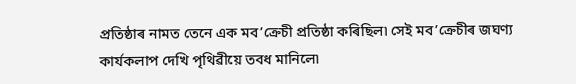প্ৰতিষ্ঠাৰ নামত তেনে এক মব’ক্ৰেচী প্ৰতিষ্ঠা কৰিছিল৷ সেই মব’ক্ৰেচীৰ জঘণ্য কাৰ্যকলাপ দেখি পৃথিৱীয়ে তবধ মানিলে৷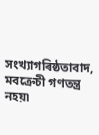সংখ্যাগৰিষ্ঠতাবাদ, মবক্ৰেচী গণতন্ত্ৰ নহয়৷